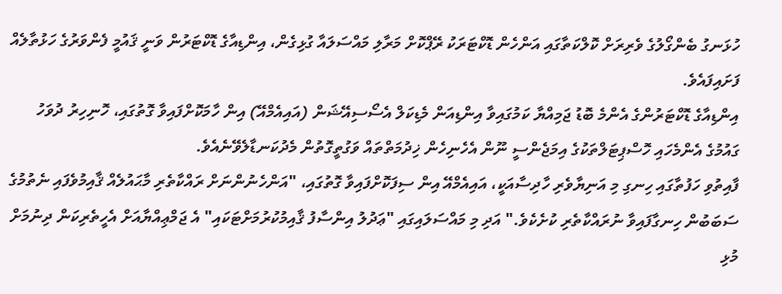ހުޅަނގު ބެންގޯލުގެ ވެރިރަށް ކޮލްކަތާގައި އަންހެން ޑޮކްޓަރަކު ރޭޕްކޮށް މަރާލި މައްސަލައާ ގުޅިގެން، އިންޑިއާގެ ޑޮކްޓަރުން ވަނީ ޤައުމީ ފެންވަރުގެ ހަޅުތާލެއް ފަށައިފައެވެ.
އިންޑިއާގެ ޑޮކްޓަރުންގެ އެންމެ ބޮޑު ޖަމިއްޔާ ކަމުގައިވާ އިންޑިއަން މެޑިކަލް އެސޯސިއޭޝަން (އައިއެމްއޭ) އިން ހާމަކޮށްފައިވާ ގޮތުގައި، ހޮނިހިރު ދުވަހު ގައުމުގެ އެންމެހައި ހޮސްޕިޓަލްތަކުގެ އިމަޖެންސީ ނޫން އެހެނިހެން ޚިދުމަތްތައް ވަގުތީގޮތުން މެދުކަނޑާލެވޭނެއެވެ.
ފާއިތުވި ހަފުތާގައި ހިނގި މި އަނިޔާވެރި ހާދިސާއަކީ، އައިއެމްއޭ އިން ސިފަކޮށްފައިވާ ގޮތުގައި، "އަންހެނުންނަށް ރައްކާތެރި މާޙައުލެއް ޤާއިމުވެފައި ނެތުމުގެ ސަބަބުން ހިނގާފައިވާ ނުރައްކާތެރި ކުށެކެވެ." އަދި މި މައްސަލައިގައި "ޢަދުލު އިންސާފު ޤާއިމުކުރުމަށްޓަކައި" އެ ޖަމްޢިއްޔާއަށް އެހީތެރިކަން ދިނުމަށް މުޅި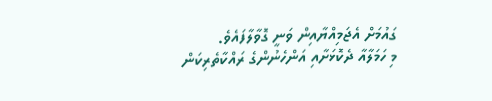ގައުމަށް އެޖަމިއްޔާއިން ވަނީ ގޮވާލާފައެވެ.
މި ހަމަލާއާ ދެކޮޅަށާއި އަންހެނުންގެ ރައްކާތެރިކަން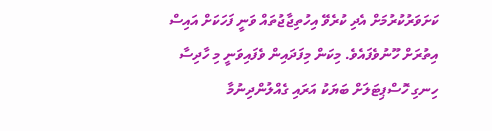ކަށަވަރުކުރުމަށް އެދި ކުރެވޭ އިހުތިޖާޖުތައް ވަނީ ފަހަކަށް އައިސް އިތުރަށް ހޫނުވެފައެވެ. މިކަން މިފަދައިން ވެފައިވަނީ މި ހާދިސާ ހިނގި ހޮސްޕިޓަލަށް ބަޔަކު އަރައި ގެއްލުންދިނުމާ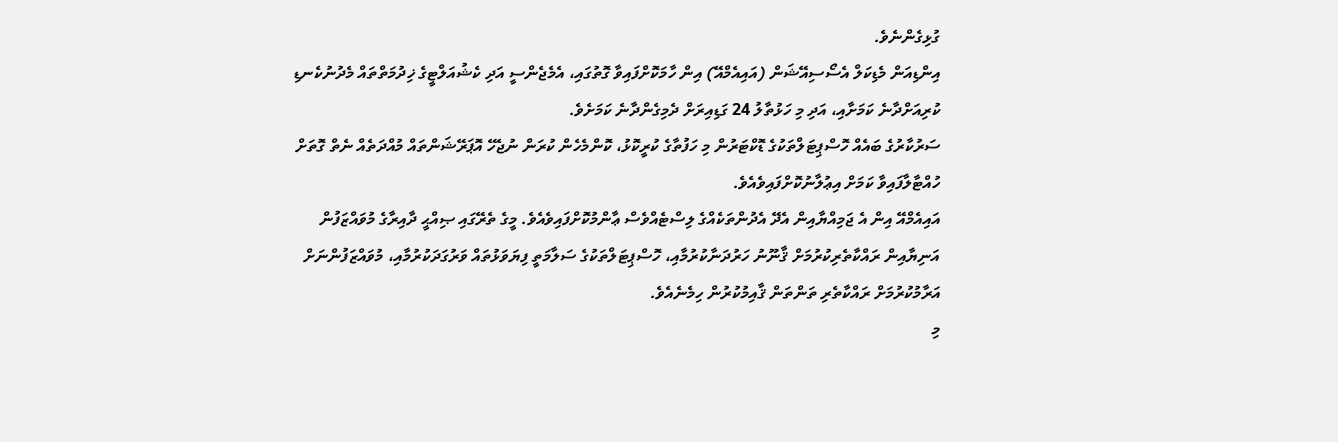ގުޅިގެންނެވެ.
އިންޑިއަން މެޑިކަލް އެސޯސިއޭޝަން (އައިއެމްއޭ) އިން ހާމަކޮށްފައިވާ ގޮތުގައި، އެމެޖެންސީ އަދި ކެޝުއަލްޓީގެ ޚިދުމަތްތައް މެދުނުކެނޑި ކުރިއަށްދާނެ ކަމަށާއި، އަދި މި ހަޅުތާލު 24 ގަޑިއިރަށް ދެމިގެންދާނެ ކަމަށެވެ.
ސަރުކާރުގެ ބައެއް ހޮސްޕިޓަލްތަކުގެ ޑޮކްޓަރުން މި ހަފުތާގެ ކުރީކޮޅު، ކޮންމެހެން ކުރަން ނުޖެހޭ އޮޕަރޭޝަންތައް މުއްދަތެއް ނެތް ގޮތަށް ހުއްޓާލާފައިވާ ކަމަށް އިޢުލާނުކޮށްފައިވެއެވެ.
އައިއެމްއޭ އިން އެ ޖަމިއްޔާއިން އެދޭ އެދުންތަކެއްގެ ލިސްޓެއްވެސް ޢާންމުކޮށްފައިވެއެވެ. މީގެ ތެރޭގައި ޞިއްޙީ ދާއިރާގެ މުވައްޒަފުން އަނިޔާއިން ރައްކާތެރިކުރުމަށް ޤާނޫނު ހަރުދަނާކުރުމާއި، ހޮސްޕިޓަލްތަކުގެ ސަލާމަތީ ފިޔަވަޅުތައް ވަރުގަދަކުރުމާއި، މުވައްޒަފުންނަށް އަރާމުކުރުމަށް ރައްކާތެރި ތަންތަން ޤާއިމުކުރުން ހިމެނެއެވެ.
މި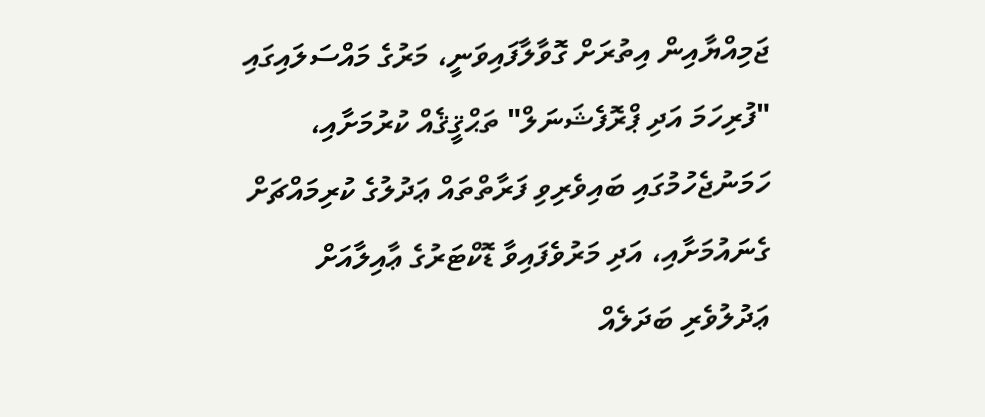ޖަމިއްޔާއިން އިތުރަށް ގޮވާލާފައިވަނީ، މަރުގެ މައްސަލައިގައި "ފުރިހަމަ އަދި ޕްރޮފެޝަނަލް" ތަޙްޤީޤެއް ކުރުމަށާއި، ހަމަނުޖެހުމުގައި ބައިވެރިވި ފަރާތްތައް ޢަދުލުގެ ކުރިމައްޗަށް ގެނައުމަށާއި، އަދި މަރުވެފައިވާ ޑޮކްޓަރުގެ ޢާއިލާއަށް ޢަދުލުވެރި ބަދަލެއް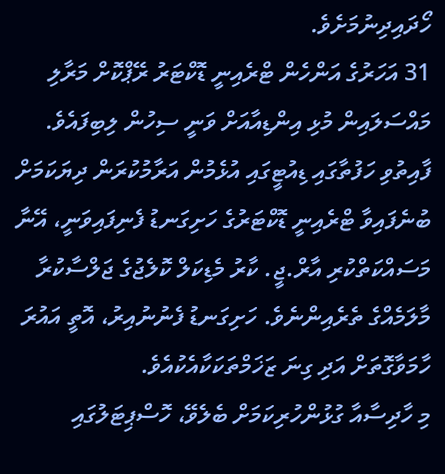ހޯދައިދިނުމަށެވެ.
31 އަހަރުގެ އަންހެން ޓްރެއިނީ ޑޮކްޓަރު ރޭޕްކޮށް މަރާލި މައްސަލައިން މުޅި އިންޑިއާއަށް ވަނީ ސިހުން ލިބިފައެވެ.
ފާއިތުވި ހަފުތާގައި ޑިއުޓީގައި އުޅެމުން އަރާމުކުރަން ދިޔަކަމަށް ބުނެފައިވާ ޓްރެއިނީ ޑޮކްޓަރުގެ ހަށިގަނޑު ފެނިފައިވަނީ، އޭނާ މަސައްކަތްކުރި އާރް.ޖީ. ކާރު މެޑިކަލް ކޮލެޖުގެ ޖަލްސާކުރާ މާލަމެއްގެ ތެރެއިންނެވެ. ހަށިގަނޑު ފެނުނުއިރު، އޮތީ އައުރަ ހާމަވާގޮތަށް އަދި ގިނަ ޒަޚަމްތަކަކާއެކުއެވެ.
މި ހާދިސާއާ ގުޅުންހުރިކަމަށް ބެލެވޭ، ހޮސްޕިޓަލުގައި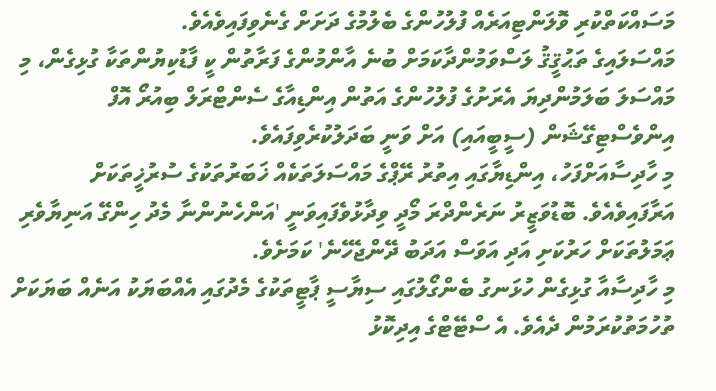މަސައްކަތްކުރި ވޮލަންޓިއަރެއް ފުލުހުންގެ ބެލުމުގެ ދަށަށް ގެނެވިފައިވެއެވެ.
މައްސަލައިގެ ތަޙުޤީޤު ލަސްވަމުންދާކަމަށް ބުނެ އާންމުންގެ ފަރާތުން ކީ ފާޑުކިޔުންތަކާ ގުޅިގެން، މި މައްސަލަ ބަލަމުންދިޔަ އެރަށުގެ ފުލުހުންގެ އަތުން އިންޑިއާގެ ސެންޓްރަލް ބިއުރޯ އޮފް އިންވެސްޓިގޭޝަން (ސީބީއައި) އަށް ވަނީ ބަދަލުކުރެވިފައެވެ.
މި ހާދިސާއަށްފަހު، އިންޑިޔާގައި އިތުރު ރޭޕްގެ މައްސަލަތަކެއް ޚަބަރުތަކުގެ ސުރުޚީތަކަށް އަރާފައިވެއެވެ. ބޮޑުވަޒީރު ނަރެންދްރަ މޯދީ ވިދާޅުވެފައިވަނީ 'އަންހެނުންނާ މެދު ހިންގޭ އަނިޔާވެރި ޢަމަލުތަކަށް ހަރުކަށި އަދި އަވަސް އަދަބު ދޭންޖެހޭނެ' ކަމަށެވެ.
މި ހާދިސާއާ ގުޅިގެން ހުޅަނގު ބެންގޯލުގައި ސިޔާސީ ޕާޓީތަކުގެ މެދުގައި އެއްބަޔަކު އަނެއް ބަޔަކަށް ތުހުމަތުކުރަމުން ދެއެވެ. އެ ސްޓޭޓްގެ އިދިކޮޅު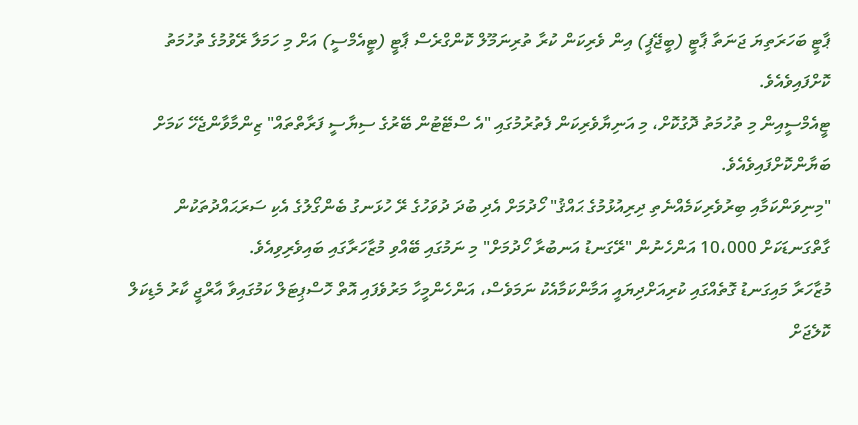ޕާޓީ ބަހަރަތިޔަ ޖަނަތާ ޕާޓީ (ބީޖޭޕީ) އިން ވެރިކަން ކުރާ ތުރިނަމޫލް ކޮންގްރެސް ޕާޓީ (ޓީއެމްސީ) އަށް މި ހަމަލާ ރޭވުމުގެ ތުހުމަތު ކޮށްފައިވެއެވެ.
ޓީއެމްސީއިން މި ތުހުމަތު ދޮގުކޮށް، މި އަނިޔާވެރިކަން ފެތުރުމުގައި "އެ ސްޓޭޓުން ބޭރުގެ ސިޔާސީ ފަރާތްތައް" ޒިންމާވާންޖެހޭ ކަމަށް ބަޔާންކޮށްފައިވެއެވެ.
"މިނިވަންކަމާއި ބިރުވެރިކަމެއްނެތި ދިރިއުޅުމުގެ ޙައްޤު" ހޯދުމަށް އެދި ބުދަ ދުވަހުގެ ރޭ ހުޅަނގު ބެންގޯލުގެ އެކި ސަރަޙައްދުތަކުން ގާތްގަނޑަކަށް 10،000 އަންހެނުން "ރޭގަނޑު އަނބުރާ ހޯދުމަށް" މި ނަމުގައި ބޭއްވި މުޒާހަރާގައި ބައިވެރިވިއެވެ.
މުޒާހަރާ މައިގަނޑު ގޮތެއްގައި ކުރިއަށްދިޔައީ އަމާންކަމާއެކު ނަމަވެސް، އަންހެންމީހާ މަރުވެފައި އޮތް ހޮސްޕިޓަލް ކަމުގައިވާ އާރްޖީ ކާރު މެޑިކަލް ކޮލެޖަށް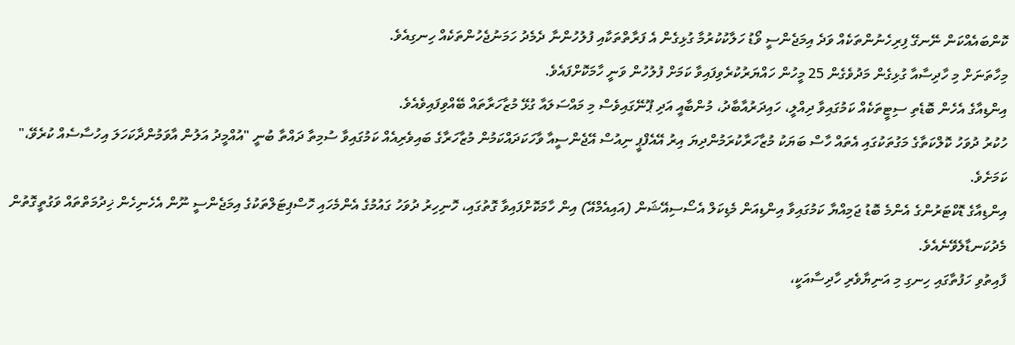ކޮންބައެއްކަން ނޭނގޭ ފިރިހެނުންތަކެއް ވަދެ އިމަޖެންސީ ވޯޑު ހަލާކުކުރުމާ ގުޅިގެން އެ ފަރާތްތަކާއި ފުލުހުންނާ ދެމެދު ހަމަނުޖެހުންތަކެއް ހިނގިއެވެ.
މިހާތަނަށް މި ހާދިސާއާ ގުޅިގެން މަދުވެގެން 25 މީހުން ހައްޔަރުކުރެވިފައިވާ ކަމަށް ފުލުހުން ވަނީ ހާމަކޮށްފައެވެ.
އިންޑިއާގެ އެހެން ބޮޑެތި ސިޓީތަކެއް ކަމުގައިވާ ދިއްލީ، ހައިދަރުއާބާދު، މުންބާއީ އަދި ޕޫނޭގައިވެސް މި މައްސަލައާ ގުޅޭ މުޒާހަރާތައް ބޭއްވިފައިވެއެވެ.
ހުކުރު ދުވަހު ކޮލްކަތާގެ މަގުތަކުގައި އެތައް ހާސް ބަޔަކު މުޒާހަރާކުރަމުންދިޔަ އިރު އޭއެފްޕީ ނިއުސް އޭޖެންސީއާ ވާހަކަދައްކަމުން މުޒާހަރާގެ ބައިވެރިއެއް ކަމުގައިވާ ސުމިތާ ދައްތާ ބުނީ "އުއްމީދު އަލުން އާވަމުންދާކަހަލަ އިހުސާސެއް ކުރެވޭ،" ކަމަށެވެ.
އިންޑިއާގެ ޑޮކްޓަރުންގެ އެންމެ ބޮޑު ޖަމިއްޔާ ކަމުގައިވާ އިންޑިއަން މެޑިކަލް އެސޯސިއޭޝަން (އައިއެމްއޭ) އިން ހާމަކޮށްފައިވާ ގޮތުގައި، ހޮނިހިރު ދުވަހު ގައުމުގެ އެންމެހައި ހޮސްޕިޓަލްތަކުގެ އިމަޖެންސީ ނޫން އެހެނިހެން ޚިދުމަތްތައް ވަގުތީގޮތުން މެދުކަނޑާލެވޭނެއެވެ.
ފާއިތުވި ހަފުތާގައި ހިނގި މި އަނިޔާވެރި ހާދިސާއަކީ،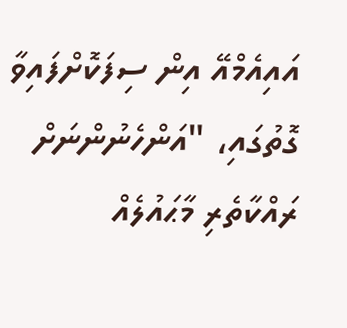އައިއެމްއޭ އިން ސިފަކޮށްފައިވާ ގޮތުގައި، "އަންހެނުންނަށް ރައްކާތެރި މާޙައުލެއް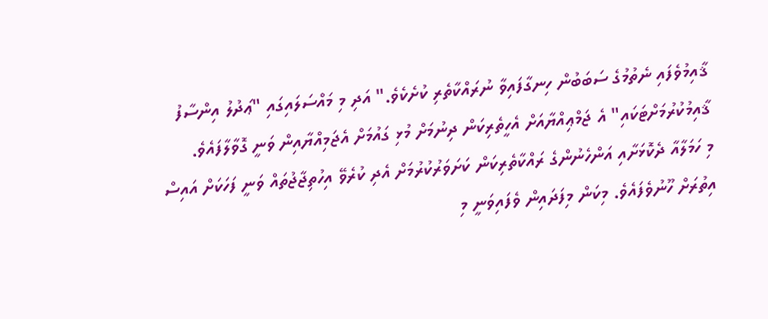ޤާއިމުވެފައި ނެތުމުގެ ސަބަބުން ހިނގާފައިވާ ނުރައްކާތެރި ކުށެކެވެ." އަދި މި މައްސަލައިގައި "ޢަދުލު އިންސާފު ޤާއިމުކުރުމަށްޓަކައި" އެ ޖަމްޢިއްޔާއަށް އެހީތެރިކަން ދިނުމަށް މުޅި ގައުމަށް އެޖަމިއްޔާއިން ވަނީ ގޮވާލާފައެވެ.
މި ހަމަލާއާ ދެކޮޅަށާއި އަންހެނުންގެ ރައްކާތެރިކަން ކަށަވަރުކުރުމަށް އެދި ކުރެވޭ އިހުތިޖާޖުތައް ވަނީ ފަހަކަށް އައިސް އިތުރަށް ހޫނުވެފައެވެ. މިކަން މިފަދައިން ވެފައިވަނީ މި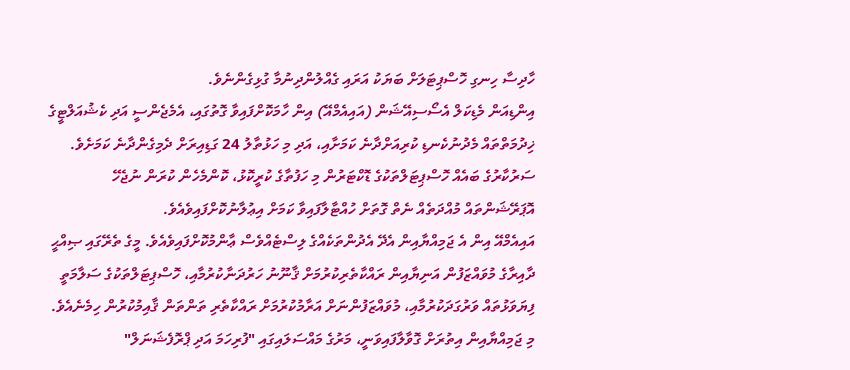ހާދިސާ ހިނގި ހޮސްޕިޓަލަށް ބަޔަކު އަރައި ގެއްލުންދިނުމާ ގުޅިގެންނެވެ.
އިންޑިއަން މެޑިކަލް އެސޯސިއޭޝަން (އައިއެމްއޭ) އިން ހާމަކޮށްފައިވާ ގޮތުގައި، އެމެޖެންސީ އަދި ކެޝުއަލްޓީގެ ޚިދުމަތްތައް މެދުނުކެނޑި ކުރިއަށްދާނެ ކަމަށާއި، އަދި މި ހަޅުތާލު 24 ގަޑިއިރަށް ދެމިގެންދާނެ ކަމަށެވެ.
ސަރުކާރުގެ ބައެއް ހޮސްޕިޓަލްތަކުގެ ޑޮކްޓަރުން މި ހަފުތާގެ ކުރީކޮޅު، ކޮންމެހެން ކުރަން ނުޖެހޭ އޮޕަރޭޝަންތައް މުއްދަތެއް ނެތް ގޮތަށް ހުއްޓާލާފައިވާ ކަމަށް އިޢުލާނުކޮށްފައިވެއެވެ.
އައިއެމްއޭ އިން އެ ޖަމިއްޔާއިން އެދޭ އެދުންތަކެއްގެ ލިސްޓެއްވެސް ޢާންމުކޮށްފައިވެއެވެ. މީގެ ތެރޭގައި ޞިއްޙީ ދާއިރާގެ މުވައްޒަފުން އަނިޔާއިން ރައްކާތެރިކުރުމަށް ޤާނޫނު ހަރުދަނާކުރުމާއި، ހޮސްޕިޓަލްތަކުގެ ސަލާމަތީ ފިޔަވަޅުތައް ވަރުގަދަކުރުމާއި، މުވައްޒަފުންނަށް އަރާމުކުރުމަށް ރައްކާތެރި ތަންތަން ޤާއިމުކުރުން ހިމެނެއެވެ.
މި ޖަމިއްޔާއިން އިތުރަށް ގޮވާލާފައިވަނީ، މަރުގެ މައްސަލައިގައި "ފުރިހަމަ އަދި ޕްރޮފެޝަނަލް"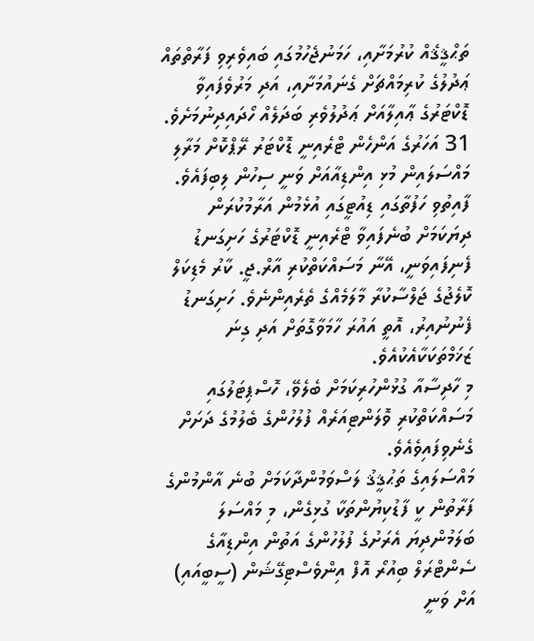ތަޙްޤީޤެއް ކުރުމަށާއި، ހަމަނުޖެހުމުގައި ބައިވެރިވި ފަރާތްތައް ޢަދުލުގެ ކުރިމައްޗަށް ގެނައުމަށާއި، އަދި މަރުވެފައިވާ ޑޮކްޓަރުގެ ޢާއިލާއަށް ޢަދުލުވެރި ބަދަލެއް ހޯދައިދިނުމަށެވެ.
31 އަހަރުގެ އަންހެން ޓްރެއިނީ ޑޮކްޓަރު ރޭޕްކޮށް މަރާލި މައްސަލައިން މުޅި އިންޑިއާއަށް ވަނީ ސިހުން ލިބިފައެވެ.
ފާއިތުވި ހަފުތާގައި ޑިއުޓީގައި އުޅެމުން އަރާމުކުރަން ދިޔަކަމަށް ބުނެފައިވާ ޓްރެއިނީ ޑޮކްޓަރުގެ ހަށިގަނޑު ފެނިފައިވަނީ، އޭނާ މަސައްކަތްކުރި އާރް.ޖީ. ކާރު މެޑިކަލް ކޮލެޖުގެ ޖަލްސާކުރާ މާލަމެއްގެ ތެރެއިންނެވެ. ހަށިގަނޑު ފެނުނުއިރު، އޮތީ އައުރަ ހާމަވާގޮތަށް އަދި ގިނަ ޒަޚަމްތަކަކާއެކުއެވެ.
މި ހާދިސާއާ ގުޅުންހުރިކަމަށް ބެލެވޭ، ހޮސްޕިޓަލުގައި މަސައްކަތްކުރި ވޮލަންޓިއަރެއް ފުލުހުންގެ ބެލުމުގެ ދަށަށް ގެނެވިފައިވެއެވެ.
މައްސަލައިގެ ތަޙުޤީޤު ލަސްވަމުންދާކަމަށް ބުނެ އާންމުންގެ ފަރާތުން ކީ ފާޑުކިޔުންތަކާ ގުޅިގެން، މި މައްސަލަ ބަލަމުންދިޔަ އެރަށުގެ ފުލުހުންގެ އަތުން އިންޑިއާގެ ސެންޓްރަލް ބިއުރޯ އޮފް އިންވެސްޓިގޭޝަން (ސީބީއައި) އަށް ވަނީ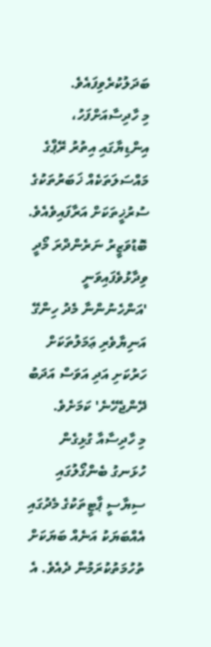ބަދަލުކުރެވިފައެވެ.
މި ހާދިސާއަށްފަހު، އިންޑިޔާގައި އިތުރު ރޭޕްގެ މައްސަލަތަކެއް ޚަބަރުތަކުގެ ސުރުޚީތަކަށް އަރާފައިވެއެވެ. ބޮޑުވަޒީރު ނަރެންދްރަ މޯދީ ވިދާޅުވެފައިވަނީ 'އަންހެނުންނާ މެދު ހިންގޭ އަނިޔާވެރި ޢަމަލުތަކަށް ހަރުކަށި އަދި އަވަސް އަދަބު ދޭންޖެހޭނެ' ކަމަށެވެ.
މި ހާދިސާއާ ގުޅިގެން ހުޅަނގު ބެންގޯލުގައި ސިޔާސީ ޕާޓީތަކުގެ މެދުގައި އެއްބަޔަކު އަނެއް ބަޔަކަށް ތުހުމަތުކުރަމުން ދެއެވެ. އެ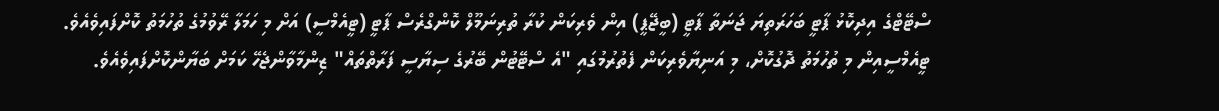ސްޓޭޓްގެ އިދިކޮޅު ޕާޓީ ބަހަރަތިޔަ ޖަނަތާ ޕާޓީ (ބީޖޭޕީ) އިން ވެރިކަން ކުރާ ތުރިނަމޫލް ކޮންގްރެސް ޕާޓީ (ޓީއެމްސީ) އަށް މި ހަމަލާ ރޭވުމުގެ ތުހުމަތު ކޮށްފައިވެއެވެ.
ޓީއެމްސީއިން މި ތުހުމަތު ދޮގުކޮށް، މި އަނިޔާވެރިކަން ފެތުރުމުގައި "އެ ސްޓޭޓުން ބޭރުގެ ސިޔާސީ ފަރާތްތައް" ޒިންމާވާންޖެހޭ ކަމަށް ބަޔާންކޮށްފައިވެއެވެ.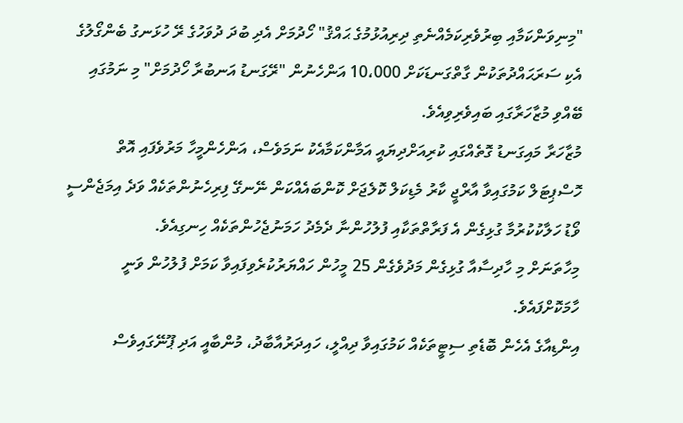"މިނިވަންކަމާއި ބިރުވެރިކަމެއްނެތި ދިރިއުޅުމުގެ ޙައްޤު" ހޯދުމަށް އެދި ބުދަ ދުވަހުގެ ރޭ ހުޅަނގު ބެންގޯލުގެ އެކި ސަރަޙައްދުތަކުން ގާތްގަނޑަކަށް 10،000 އަންހެނުން "ރޭގަނޑު އަނބުރާ ހޯދުމަށް" މި ނަމުގައި ބޭއްވި މުޒާހަރާގައި ބައިވެރިވިއެވެ.
މުޒާހަރާ މައިގަނޑު ގޮތެއްގައި ކުރިއަށްދިޔައީ އަމާންކަމާއެކު ނަމަވެސް، އަންހެންމީހާ މަރުވެފައި އޮތް ހޮސްޕިޓަލް ކަމުގައިވާ އާރްޖީ ކާރު މެޑިކަލް ކޮލެޖަށް ކޮންބައެއްކަން ނޭނގޭ ފިރިހެނުންތަކެއް ވަދެ އިމަޖެންސީ ވޯޑު ހަލާކުކުރުމާ ގުޅިގެން އެ ފަރާތްތަކާއި ފުލުހުންނާ ދެމެދު ހަމަނުޖެހުންތަކެއް ހިނގިއެވެ.
މިހާތަނަށް މި ހާދިސާއާ ގުޅިގެން މަދުވެގެން 25 މީހުން ހައްޔަރުކުރެވިފައިވާ ކަމަށް ފުލުހުން ވަނީ ހާމަކޮށްފައެވެ.
އިންޑިއާގެ އެހެން ބޮޑެތި ސިޓީތަކެއް ކަމުގައިވާ ދިއްލީ، ހައިދަރުއާބާދު، މުންބާއީ އަދި ޕޫނޭގައިވެސް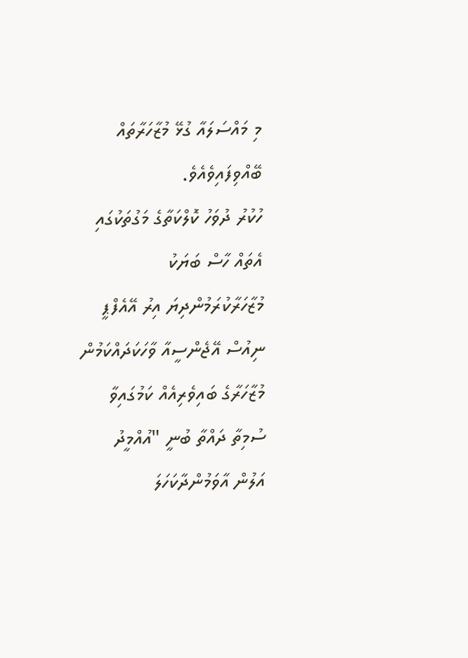މި މައްސަލައާ ގުޅޭ މުޒާހަރާތައް ބޭއްވިފައިވެއެވެ.
ހުކުރު ދުވަހު ކޮލްކަތާގެ މަގުތަކުގައި އެތައް ހާސް ބަޔަކު މުޒާހަރާކުރަމުންދިޔަ އިރު އޭއެފްޕީ ނިއުސް އޭޖެންސީއާ ވާހަކަދައްކަމުން މުޒާހަރާގެ ބައިވެރިއެއް ކަމުގައިވާ ސުމިތާ ދައްތާ ބުނީ "އުއްމީދު އަލުން އާވަމުންދާކަހަލަ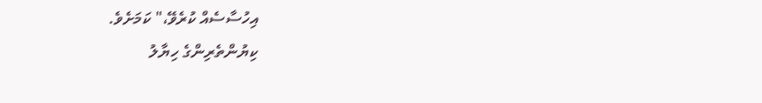އިހުސާސެއް ކުރެވޭ،" ކަމަށެވެ.
ކިޔުންތެރިންގެ ހިޔާލު